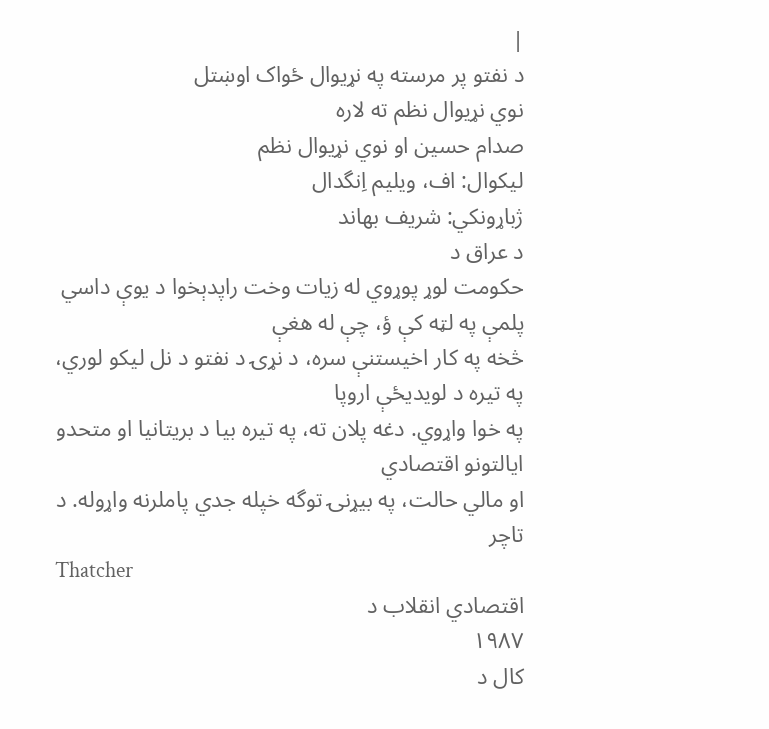|
د نفتو پر مرسته په نړيوال ځواک اوښتل
نوي نړيوال نظم ته لاره
صدام حسين او نوي نړيوال نظم
ليکوال: اف، ويليم اِنگدال
ژباړونکي: شريف بهاند
د عراق د
حکومت لوړ پوړوي له زيات وخت راپدېخوا د يوې داسي پلمې په لټه کې ؤ، چې له هغې
څخه په کار اخيستنې سره، د نړۍ د نفتو د نل ليکو لوري، په تيره د لويديځې اروپا
په خوا واړوي. دغه پلان ته، په تيره بيا د بريتانيا او متحدو ايالتونو اقتصادي
او مالي حالت، په بيړنۍ توگه خپله جدي پاملرنه واړوله. د تاچر
Thatcher
اقتصادي انقلاب د
١٩٨٧
کال د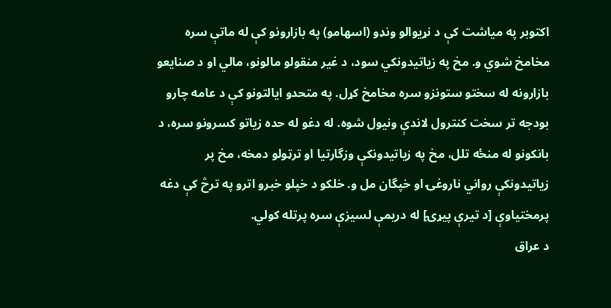اکتوبر په مياشت کې د نړيوالو ونډو (اسهامو) په بازارونو کې له ماتې سره
مخامخ شوي و. مخ په زياتيدونکي سود، د غير منقولو مالونو، مالي او د صنايعو
بازارونه له سختو ستونزو سره مخامخ کړل. په متحدو ايالتونو کې د عامه چارو
بودجه تر سخت کنترول لاندې ونيول شوه. له دغو له حده زياتو کسرونو سره، د
بانکونو له منځه تلل، مخ په زياتيدونکې وزگارتيا او ترټولو دمخه، مخ پر
زياتيدونکې رواني ناروغۍ او خپگان مل و. خلکو د خپلو خبرو اترو په ترڅ کې دغه
پرمختياوې [د تيرې پيړۍ] له دريمې لسيزې سره پرتله کولي.
د عراق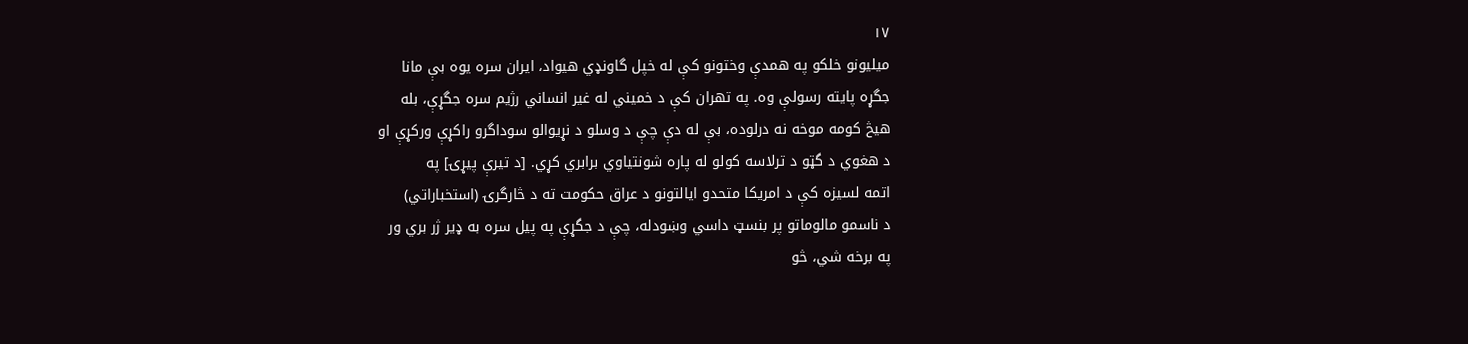١٧
ميليونو خلکو په همدې وختونو کې له خپل گاونډي هيواد، ايران سره يوه بې مانا
جگړه پايته رسولې وه. په تهران کې د خميني له غير انساني رژيم سره جگړې، بله
هيڅ کومه موخه نه درلوده، بې له دې چې د وسلو د نړيوالو سوداگرو راکړې ورکړې او
د هغوي د گټو د ترلاسه کولو له پاره شونتياوي برابري کړي. [د تيرې پيړۍ] په
اتمه لسيزه کې د امريکا متحدو ايالتونو د عراق حکومت ته د څارگرۍ (استخباراتي)
د ناسمو مالوماتو پر بنسټ داسي وښودله، چې د جگړې په پيل سره به ډير ژر بري ور
په برخه شي، څو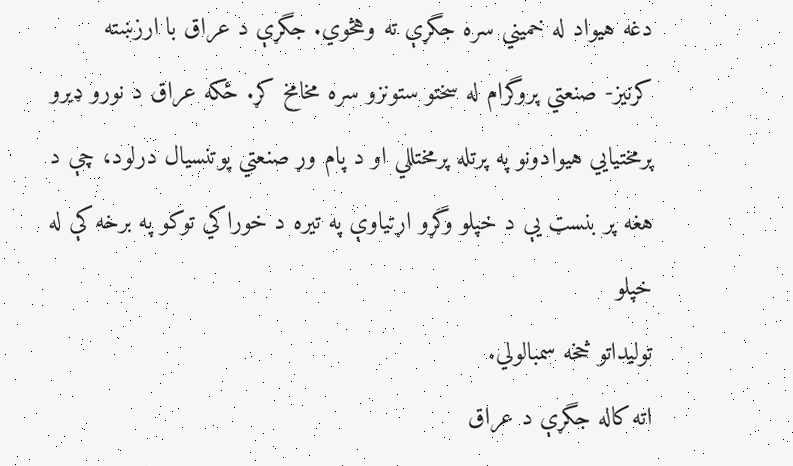دغه هيواد له خميني سره جگړې ته وهڅوي. جگړې د عراق با ارزښته
کرنيز- صنعتي پروگرام له سختو ستونزو سره مخامخ کړ. ځکه عراق د نورو ډيرو
پرمختيايي هيوادونو په پرتله پرمختللي او د پام وړ صنعتي پوتنسيال درلود، چې د
هغه پر بنسټ يې د خپلو وگړو اړتياوې په تيره د خوراکي توکو په برخه کې له خپلو
توليداتو څخه سمبالولي.
اته کاله جگړې د عراق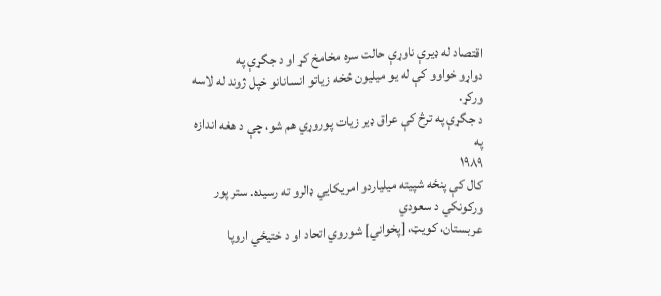اقتصاد له ډيرې ناوړې حالت سره مخامخ کړ او د جگړې په
دواړو خواوو کې له يو ميليون څخه زياتو انسانانو خپل ژوند له لاسه ورکړ.
د جگړې په ترڅ کې عراق ډير زيات پوروړي هم شو، چې د هغه اندازه
په
١٩٨٩
کال کې پنځه شپيته ميلياردو امريکايي ډالرو ته رسيده. ستر پور ورکونکي د سعودي
عربستان، کويټ، [پخواني] شوروي اتحاد او د ختيځي اروپا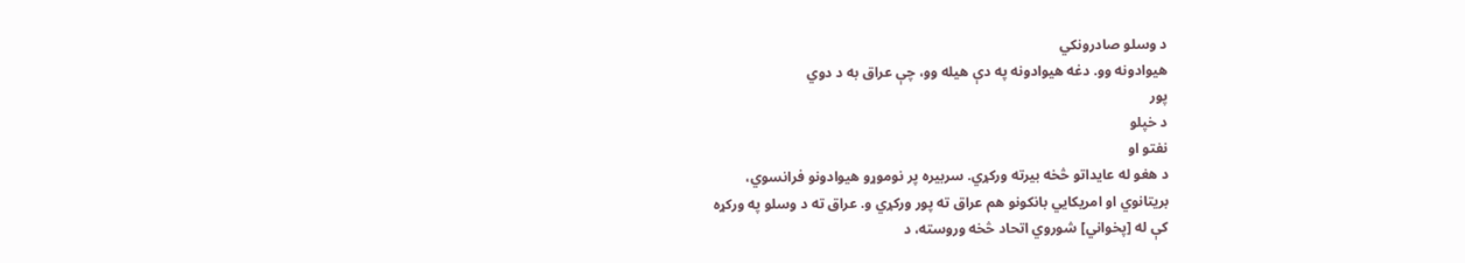د وسلو صادرونکي
هيوادونه وو. دغه هيوادونه په دې هيله وو، چې عراق به د دوي
پور
د خپلو
نفتو او
د هغو له عايداتو څخه بيرته ورکړي. سربيره پر نوموړو هيوادونو فرانسوي،
بريتانوي او امريکايي بانکونو هم عراق ته پور ورکړي و. عراق ته د وسلو په ورکړه
کې له [پخواني] شوروي اتحاد څخه وروسته، د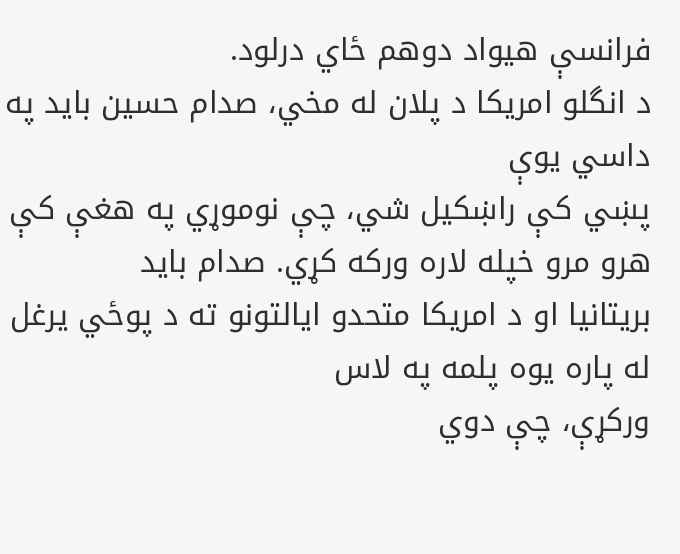فرانسې هيواد دوهم ځاي درلود.
د انگلو امريکا د پلان له مخي، صدام حسين بايد په داسي يوې
پښي کې راښکيل شي، چې نوموړي په هغې کې هرو مرو خپله لاره ورکه کړي. صدام بايد
بريتانيا او د امريکا متحدو ايالتونو ته د پوځي يرغل له پاره يوه پلمه په لاس
ورکړې، چې دوي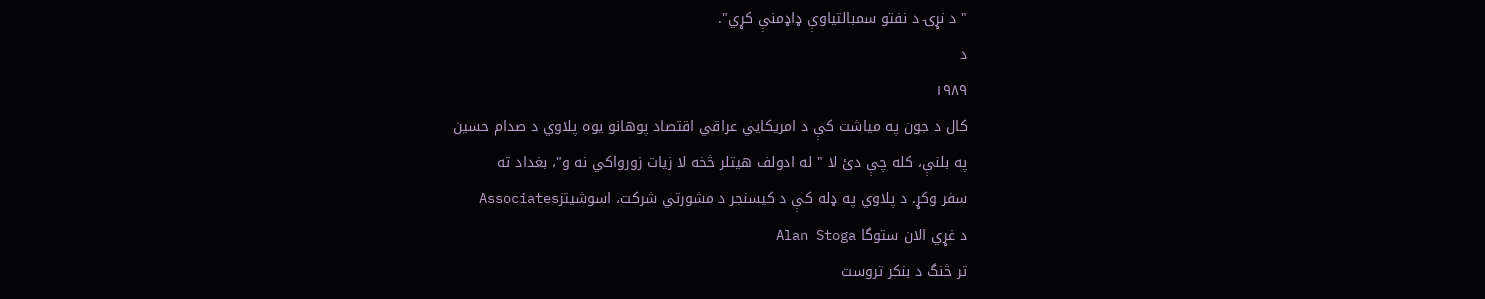" د نړۍ د نفتو سمبالتياوې ډاډمنې کړي".
د
١٩٨٩
کال د جون په مياشت کې د امريکايي عراقي اقتصاد پوهانو يوه پلاوي د صدام حسين
په بلنې، کله چې دئ لا " له ادولف هيتلر څخه لا زيات زورواکي نه و"، بغداد ته
سفر وکړ. د پلاوي په ډله کې د کيسنجر د مشورتي شرکت، اسوشيتزAssociates
د غړي الان ستوگا Alan Stoga
تر څنگ د بنکر تروست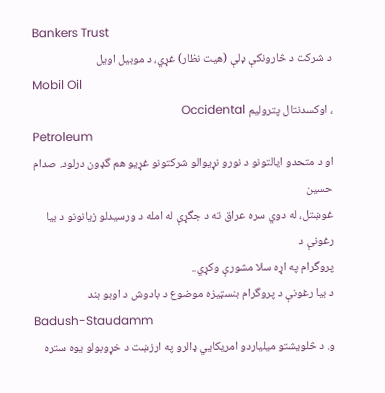Bankers Trust
د شرکت د څارونکې ډلې (هيت نظار) غړي، د موبيل اويل
Mobil Oil
، اوکسدنتال پتروليم Occidental
Petroleum
او د متحدو ايالتونو د نورو نړيوالو شرکتونو غړيو هم گډون درلود. صدام حسين
غوښتل، له دوي سره عراق ته د جگړې له امله د ورسيدلو زيانونو د بيا رغونې د
پروگرام په اړه سلا مشورې وکړي..
د بيا رغونې د پروگرام بنسټيزه موضوع د بادوش د اوبو بند
Badush-Staudamm
و. د څلويشتو ميلياردو امريکايي ډالرو په ارزښت د خړوبولو يوه ستره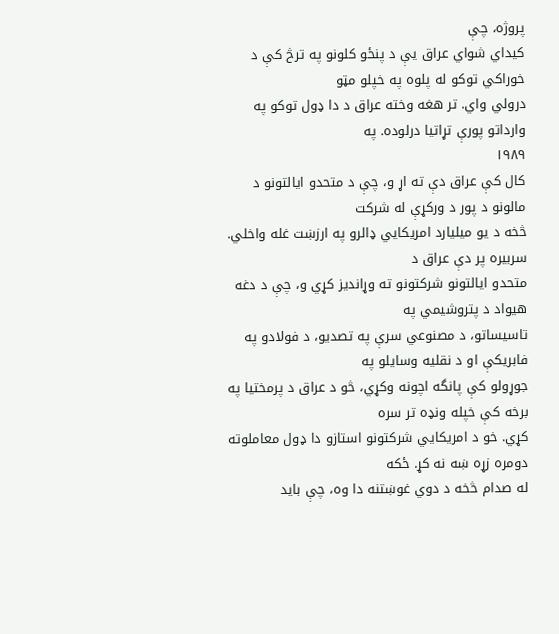پروژه، چې
کيداي شواي عراق يې د پنځو کلونو په ترڅ کې د خوراکي توکو له پلوه په خپلو مټو
درولي واي. تر هغه وخته عراق د دا ډول توکو په وارداتو پورې تړاتيا درلوده. په
١٩٨٩
کال کې عراق دې ته اړ و، چې د متحدو ايالتونو د مالونو د پور د ورکړې له شرکت
څخه د يو ميليارد امريکايي ډالرو په ارزښت غله واخلي. سربيره پر دې عراق د
متحدو ايالتونو شرکتونو ته وړانديز کړي و، چې د دغه هيواد د پتروشيمي په
تاسيساتو، د مصنوعي سرې په تصديو، د فولادو په فابريکې او د نقليه وسايلو په
جوړولو کې پانگه اچونه وکړي، څو د عراق د پرمختيا په برخه کې خپله ونډه تر سره
کړي. خو د امريکايي شرکتونو استازو دا ډول معاملوته دومره زړه ښه نه کړ. ځکه
له صدام څخه د دوي غوښتنه دا وه، چې بايد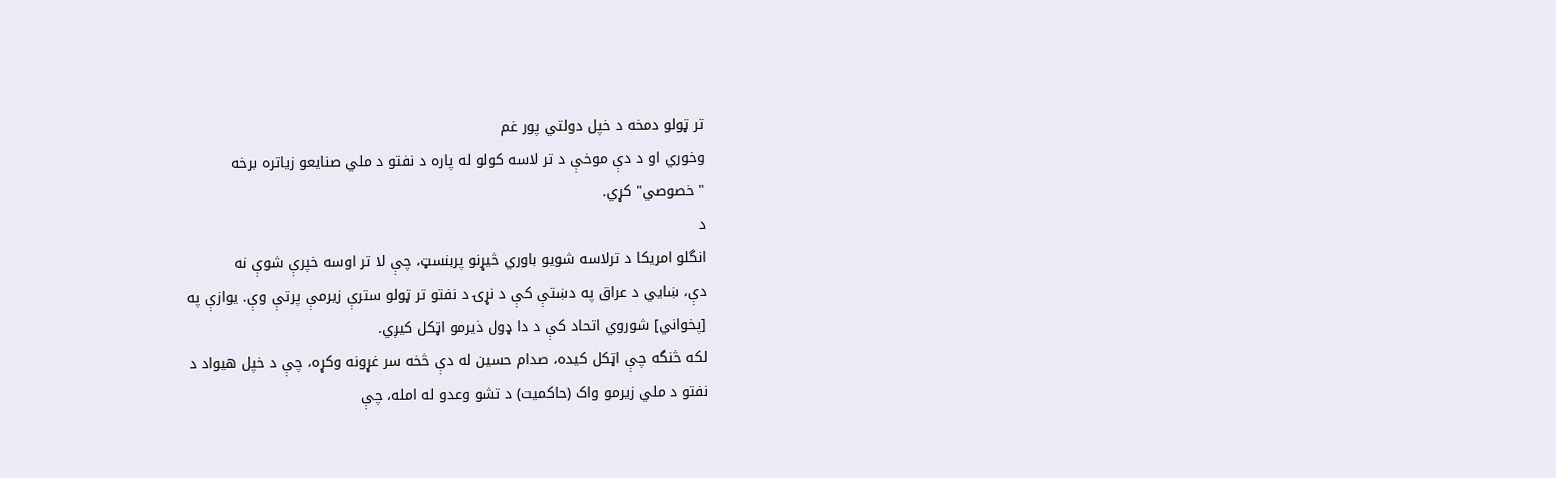تر ټولو دمخه د خپل دولتي پور غم
وخوري او د دې موخې د تر لاسه کولو له پاره د نفتو د ملي صنايعو زياتره برخه
" خصوصي" کړي.
د
انگلو امريکا د ترلاسه شويو باوري څيړنو پربنسټ، چې لا تر اوسه خپرې شوې نه
دې، ښايي د عراق په دښتې کې د نړۍ د نفتو تر ټولو سترې زيرمې پرتې وې. يوازې په
[پخواني] شوروي اتحاد کې د دا ډول ذيرمو اټکل کيږي.
لکه څنگه چې اټکل کيده، صدام حسين له دې څخه سر غړونه وکړه، چې د خپل هيواد د
نفتو د ملي زيرمو واک (حاکميت) د تشو وعدو له امله، چې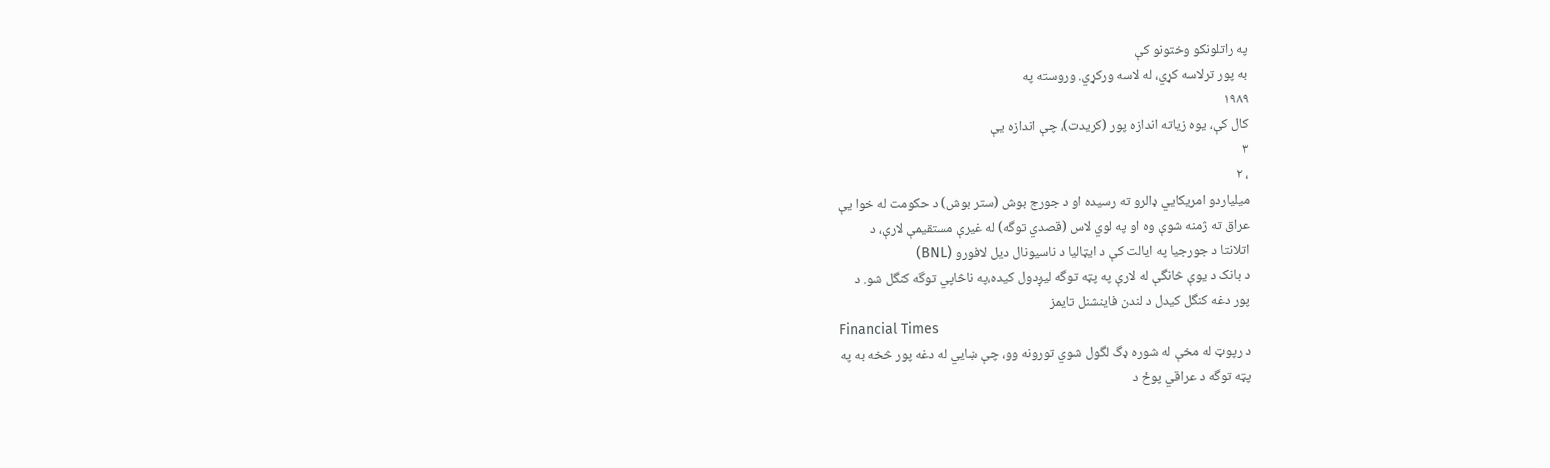په راتلونکو وختونو کې
به پور ترلاسه کړي، له لاسه ورکړي. وروسته په
١٩٨٩
کال کې، يوه زياته اندازه پور (کريدت)، چې اندازه يې
۳
، ۲
ميلياردو امريکايي ډالرو ته رسيده او د جورج بوش (ستر بوش) د حکومت له خوا يې
عراق ته ژمنه شوې وه او په لوي لاس (قصدي توگه) له غيرې مستقيمې لارې، د
اتلانتا د جورجيا په ايالت کې د ايټاليا د ناسيونال ديل لافورو (BNL)
د بانک د يوې څانگې له لارې په پټه توگه ليږدول کيده،په ناڅاپي توگه کنگل شو. د
پور دغه کنگل کيدل د لندن فاينشنل تايمز
Financial Times
د رپوټ له مخې له شوره ډگ لگول شوي تورونه وو، چې ښايي له دغه پور څخه به په
پټه توگه د عراقي پوځ د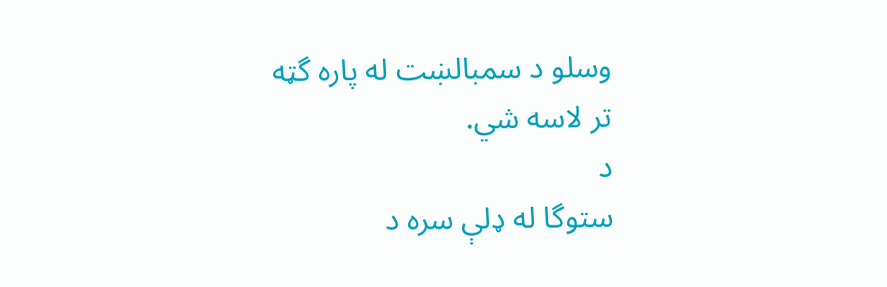وسلو د سمبالښت له پاره گټه
تر لاسه شي.
د
ستوگا له ډلې سره د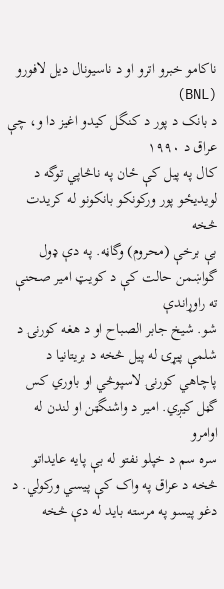ناکامو خبرو اترو او د ناسيونال ديل لافورو (BNL)
د بانک د پور د کنگل کيدو اغيز دا و، چې عراق د ۱۹۹۰
کال په پيل کې ځان په ناڅاپي توگه د لويديځو پور ورکونکو بانکونو له کريدت څخه
بې برخې (محروم) وگاڼه. په دې ډول گواښمن حالت کې د کويټ امير صحنې ته راوړاندې
شو. شيخ جابر الصباح او د هغه کورنۍ د شلمې پيړۍ له پيل څخه د بريتانيا د
پاچاهي کورنۍ لاسپوڅي او باوري کس گڼل کيږي. امير د واشنگټن او لندن له اوامرو
سره سم د خپلو نفتو له بې پايه عايداتو څخه د عراق په واک کې پيسي ورکولي. د
دغو پيسو په مرسته بايد له دې څخه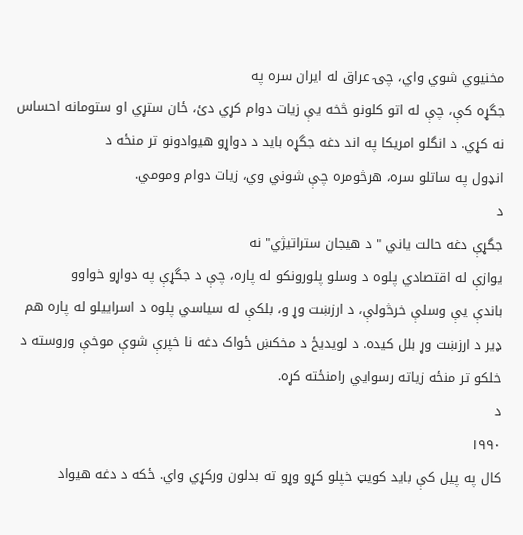مخنيوي شوي واي، چۍ عراق له ايران سره په
جگړه کې، چې له اتو کلونو څخه يې زيات دوام کړي دئ، ځان ستړي او ستومانه احساس
نه کړي. د انگلو امريکا په اند دغه جگړه بايد د دواړو هيوادونو تر منځه د
انډول په ساتلو سره، هرڅومره چې شوني وي، زيات دوام ومومي.
د
جگړې دغه حالت ياني " د هيجان ستراتيژي" نه
يوازې له اقتصادي پلوه د وسلو پلورونکو له پاره، چې د جگړې په دواړو خواوو
باندې يې وسلې خرڅولې، د ارزښت وړ و، بلکې له سياسي پلوه د اسراييلو له پاره هم
ډير د ارزښت وړ بلل کيده. د لويديځ د مخکښ ځواک دغه نا خپرې شوې موخې وروسته د
خلکو تر منځه زياته رسوايي رامنځته کړه.
د
۱۹۹۰
کال په پيل کې بايد کويټ خپلو کړو وړو ته بدلون ورکړي واي. ځکه د دغه هيواد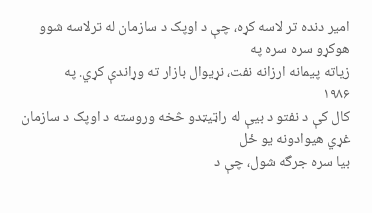امير دنده تر لاسه کړه، چې د اوپک د سازمان له ترلاسه شوو هوکړو سره سره په
زياته پيمانه ارزانه نفت، نړيوال بازار ته وړاندې کړي. په
۱۹۸۶
کال کې د نفتو د بيې له راټيټدو څخه وروسته د اوپک د سازمان غړي هيوادونه يو ځل
بيا سره جرگه شول، چې د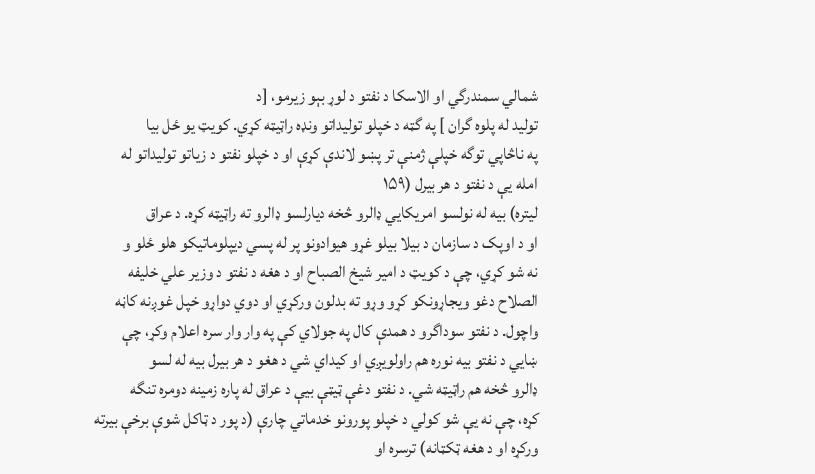شمالي سمندرگي او الاسکا د نفتو د لوړ بېو زيرمو، [د
توليد له پلوه گران ] په گټه د خپلو توليداتو ونډه راټيټه کړي. کويټ يو ځل بيا
په ناڅاپي توگه خپلې ژمنې تر پښو لاندې کړې او د خپلو نفتو د زياتو توليداتو له
امله يې د نفتو د هر بيرل (۱۵۹
ليتره) بيه له نولسو امريکايي ډالرو څخه ديارلسو ډالرو ته راټيټه کړه. د عراق
او د اوپک د سازمان د بيلا بيلو غړو هيوادونو پر له پسي ديپلوماتيکو هلو ځلو و
نه شو کړي، چې د کويټ د امير شيخ الصباح او د هغه د نفتو د وزير علي خليفه
الصلاح دغو ويجاړونکو کړو وړو ته بدلون ورکړي او دوي دواړو خپل غوږنه کاڼه
واچول. د نفتو سوداگرو د همدې کال په جولاي کې په وار وار سره اعلام وکړ، چې
ښايي د نفتو بيه نوره هم راولويږي او کيداي شي د هغو د هر بيرل بيه له لسو
ډالرو څخه هم راټيټه شي. د نفتو دغې ټيټې بيې د عراق له پاره زمينه دومره تنگه
کړه، چې نه يې شو کولي د خپلو پورونو خدماتي چارې (د پور د ټاکل شوې برخې بيرته
ورکړه او د هغه ټکټانه) ترسره او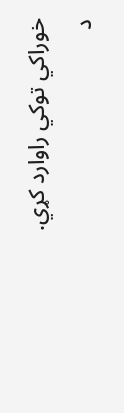خوراکي توکي راوارد کړي.
د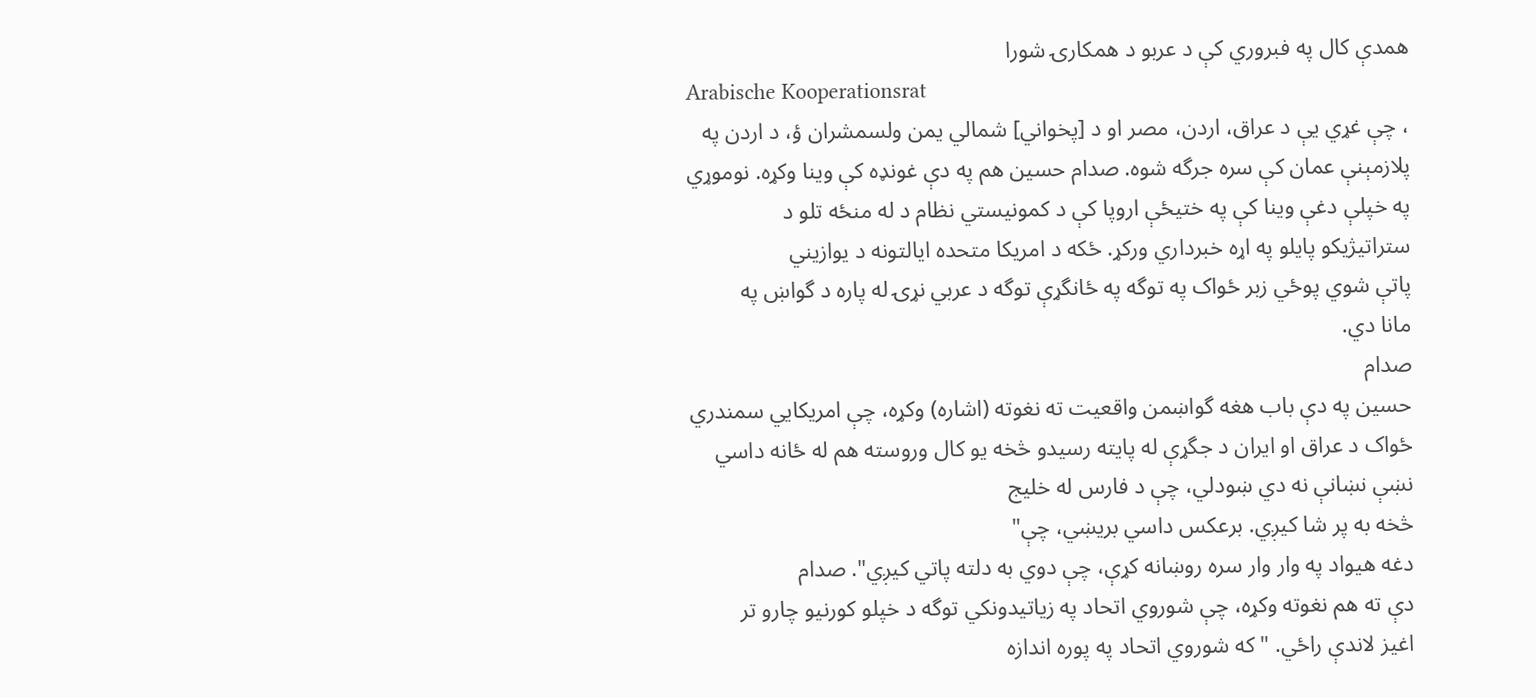همدې کال په فبروري کې د عربو د همکارۍ شورا
Arabische Kooperationsrat
، چې غړي يې د عراق، اردن، مصر او د [پخواني] شمالي يمن ولسمشران ؤ، د اردن په
پلازمېنې عمان کې سره جرگه شوه. صدام حسين هم په دې غونډه کې وينا وکړه. نوموړي
په خپلې دغې وينا کې په ختيځې اروپا کې د کمونيستي نظام د له منځه تلو د
ستراتيژيکو پايلو په اړه خبرداري ورکړ. ځکه د امريکا متحده ايالتونه د يوازيني
پاتې شوي پوځي زبر ځواک په توگه په ځانگړې توگه د عربي نړۍ له پاره د گواښ په
مانا دي.
صدام
حسين په دې باب هغه گواښمن واقعيت ته نغوته (اشاره) وکړه، چې امريکايي سمندري
ځواک د عراق او ايران د جگړې له پايته رسيدو څخه يو کال وروسته هم له ځانه داسي
نښې نښانې نه دي ښودلي، چې د فارس له خليج
څخه به پر شا کيږي. برعکس داسي بريښي، چې"
دغه هيواد په وار وار سره روښانه کړې، چې دوي به دلته پاتي کيږي". صدام
دې ته هم نغوته وکړه، چې شوروي اتحاد په زياتيدونکي توگه د خپلو کورنيو چارو تر
اغيز لاندې راځي. "که شوروي اتحاد په پوره اندازه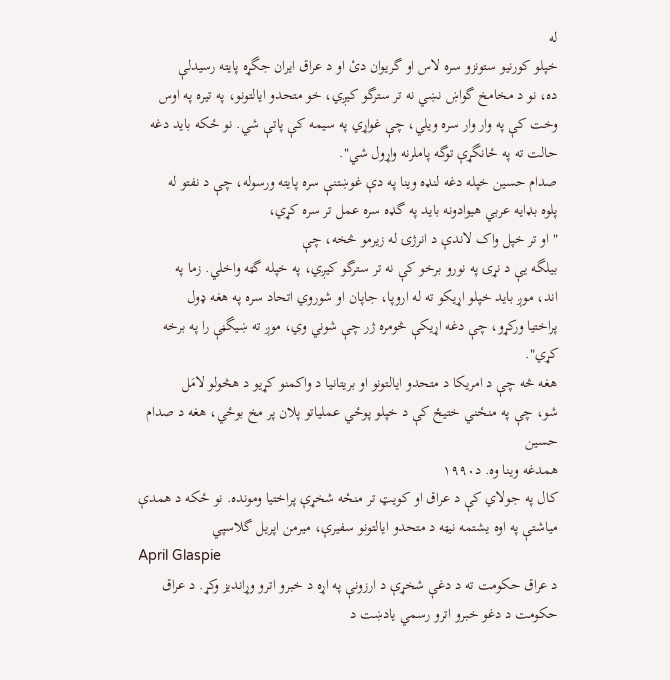له
خپلو کورنيو ستونزو سره لاس او گريوان دئ او د عراق ايران جگړه پايته رسيدلې
ده، نو د مخامخ گواښ نښي نه تر سترگو کيږي، خو متحدو ايالتونو، په تيره په اوس
وخت کې په وار وار سره ويلي، چې غواړي په سيمه کې پاتې شي. نو ځکه بايد دغه
حالت ته په ځانگړې توگه پاملرنه واړول شي".
صدام حسين خپله دغه لنډه وينا په دې غوښتنې سره پايته ورسوله، چې د نفتو له
پلوه بډايه عربي هيوادونه بايد په گډه سره عمل تر سره کړي،
" او تر خپل واک لاندې د انرژۍ له زيرمو څخه، چې
بيلگه يې د نړۍ په نورو برخو کې نه تر سترگو کيږي، په خپله گټه واخلي. زما په
اند، موږ بايد خپلو اړيکو ته له اروپا، جاپان او شوروي اتحاد سره په هغه ډول
پراختيا ورکړو، چې دغه اړيکې څومره ژر چې شوني وي، موږ ته ښيگڼې را په برخه
کړي".
هغه څه چې د امريکا د متحدو ايالتونو او بريتانيا د واکمنو کړيو د هڅولو لامَل
شو، چې په منځني ختيځ کې د خپلو پوځي عملياتو پلان پر مخ بوځي، هغه د صدام حسين
همدغه وينا وه. د۱۹۹۰
کال په جولاي کې د عراق او کويټ تر منځه شخړې پراختيا ومونده. نو ځکه د همدې
مياشتې په اوه يشتمه نيټه د متحدو ايالتونو سفيرې، ميرمن اپريل گلاسپي
April Glaspie
د عراق حکومت ته د دغې شخړې د ارزونې په اړه د خبرو اترو وړانديز وکړ. د عراق
حکومت د دغو خبرو اترو رسمي يادښت د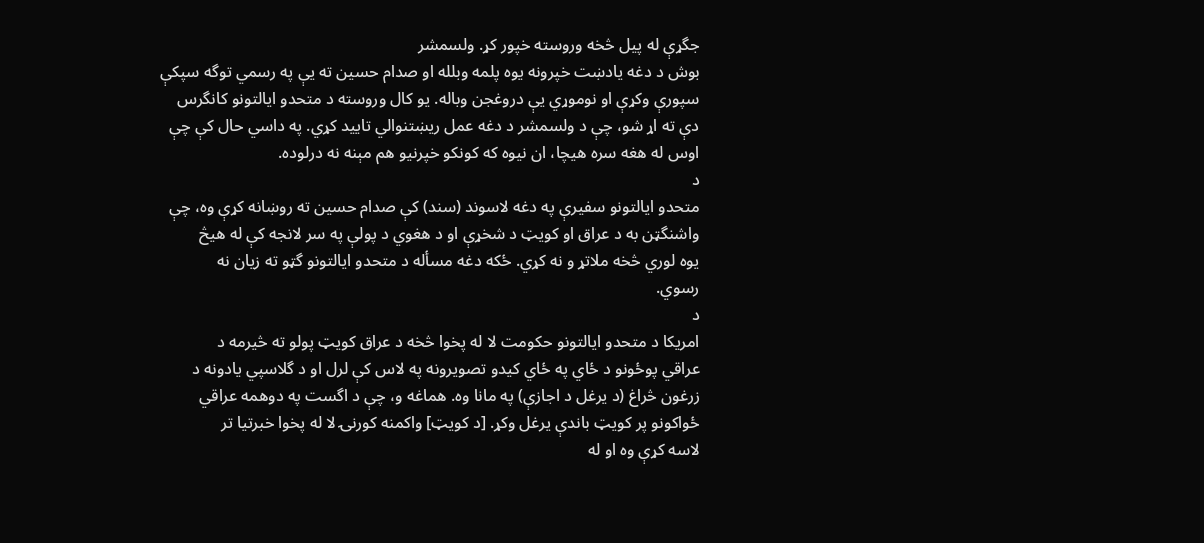جگړې له پيل څخه وروسته خپور کړ. ولسمشر
بوش د دغه يادښت خپرونه يوه پلمه وبلله او صدام حسين ته يې په رسمي توگه سپکې
سپورې وکړې او نوموړي يې دروغجن وباله. يو کال وروسته د متحدو ايالتونو کانگرس
دې ته اړ شو، چې د ولسمشر د دغه عمل ريښتنوالي تاييد کړي. په داسي حال کې چې
اوس له هغه سره هيچا، ان نيوه که کونکو خپرنيو هم مېنه نه درلوده.
د
متحدو ايالتونو سفيرې په دغه لاسوند (سند) کې صدام حسين ته روښانه کړې وه، چې
واشنگټن به د عراق او کويټ د شخړې او د هغوي د پولې په سر لانجه کې له هيڅ
يوه لوري څخه ملاتړ و نه کړي. ځکه دغه مسأله د متحدو ايالتونو گټو ته زيان نه
رسوي.
د
امريکا د متحدو ايالتونو حکومت لا له پخوا څخه د عراق کويټ پولو ته څيرمه د
عراقي پوځونو د ځاي په ځاي کيدو تصويرونه په لاس کې لرل او د گلاسپي يادونه د
زرغون څراغ (د يرغل د اجازې) په مانا وه. هماغه و، چې د اگست په دوهمه عراقي
ځواکونو پر کويټ باندې يرغل وکړ. [د کويټ] واکمنه کورنۍ لا له پخوا خبرتيا تر
لاسه کړې وه او له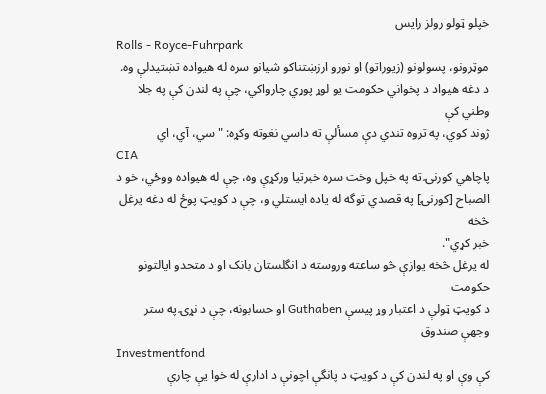خپلو ټولو رولز رايس
Rolls - Royce-Fuhrpark
موټرونو، پسولونو (زيوراتو) او نورو ارزښتناکو شيانو سره له هيواده تښتيدلې وه.
د دغه هيواد د پخواني حکومت يو لوړ پوړي چارواکي، چې په لندن کې په جلا وطني کې
ژوند کوي، په تروه تندي دې مسألې ته داسي نغوته وکړه: " سي، آي، اي
CIA
پاچاهي کورنۍ ته په خپل وخت سره خبرتيا ورکړې وه، چې له هيواده ووځي، خو د
الصباح [کورنۍ] په قصدي توگه له ياده ايستلي و، چې د کويټ پوځ له دغه يرغل څخه
خبر کړي".
له يرغل څخه يوازې څو ساعته وروسته د انگلستان بانک او د متحدو ايالتونو حکومت
د کويټ ټولې د اعتبار وړ پيسې Guthaben او حسابونه، چې د نړۍ په ستر وجهې صندوق
Investmentfond
کې وې او په لندن کې د کويټ د پانگې اچونې د ادارې له خوا يې چارې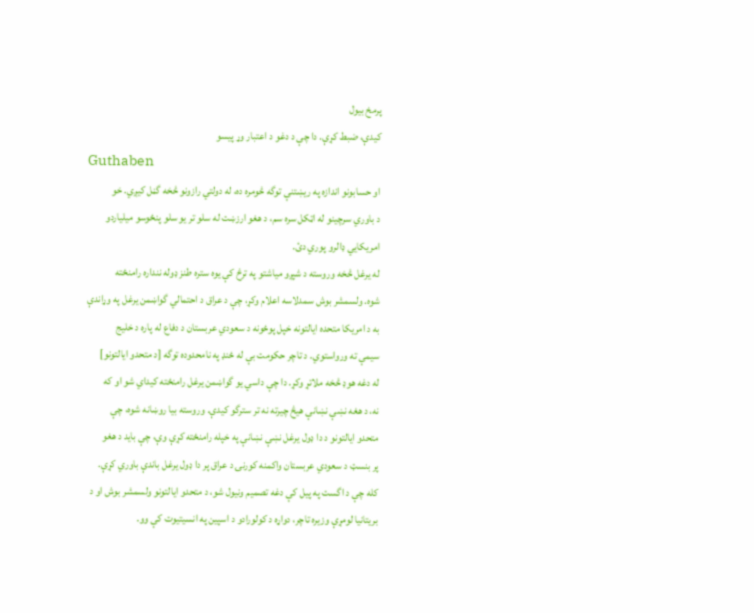پرمخ بيول
کيدې، ضبط کړې. دا چې د دغو د اعتبار وړ پيسو
Guthaben
او حسابونو اندازه په ريښتنې توگه څومره ده، له دولتي رازونو څخه گڼل کيږي. خو
د باوري سرچينو له اټکل سره سم، د هغو ارزښت له سلو تر يو سلو پنځوسو ميلياردو
امريکايي ډالرو پوري دئ.
له يرغل څخه وروسته د شپږو مياشتو په ترڅ کې يوه ستره طنز ډوله ننداره رامنځته
شوه. ولسمشر بوش سمدلاسه اعلام وکړ، چې د عراق د احتمالي گواښمن يرغل په وړاندې
به د امريکا متحده ايالتونه خپل پوځونه د سعودي عربستان د دفاع له پاره د خليج
سيمې ته ورواستوي. د تاچر حکومت بې له ځنډ په نامحدوده توگه [د متحدو ايالتونو]
له دغه هوډ څخه ملاتړ وکړ. دا چې داسي يو گواښمن يرغل رامنځته کيداي شو او که
نه، د هغه نښې نښانې هيڅ چيرته نه تر سترگو کيدې. وروسته بيا روښانه شوه، چې
متحدو ايالتونو د دا ډول يرغل نښې نښانې په خپله رامنځته کړې وې، چې بايد د هغو
پر بنسټ د سعودي عربستان واکمنه کورنۍ د عراق پر دا ډول يرغل باندې باوري کړې.
کله چې د اگست په پيل کې دغه تصميم ونيول شو، د متحدو ايالتونو ولسمشر بوش او د
بريتانيا لومړې وزيره تاچر، دواړه د کولورادو د اسپين په انسيتيوت کې وو.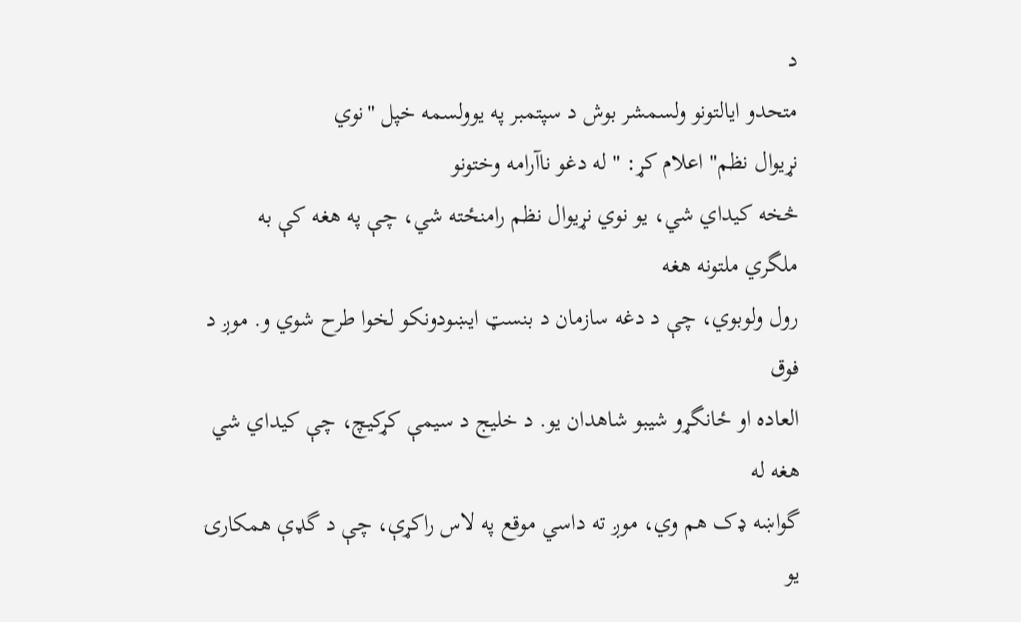د
متحدو ايالتونو ولسمشر بوش د سپتمبر په يوولسمه خپل "نوي
نړيوال نظم" اعلام کړ: " له دغو ناآرامه وختونو
څخه کيداي شي، يو نوي نړيوال نظم رامنځته شي، چې په هغه کې به ملگري ملتونه هغه
رول ولوبوي، چې د دغه سازمان د بنسټ ايښودونکو لخوا طرح شوي و. موږ د فوق
العاده او ځانگړو شيبو شاهدان يو. د خليج د سيمې کړکيچ، چې کيداي شي هغه له
گواښه ډک هم وي، موږ ته داسي موقع په لاس راکړې، چې د گډې همکارۍ يو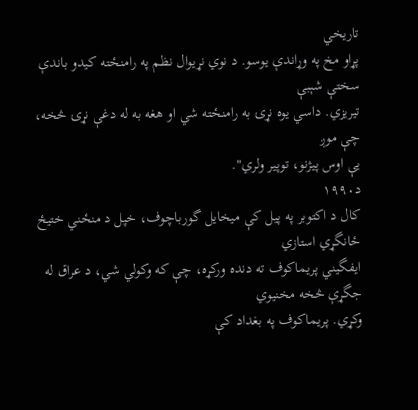تاريخي
پړاو مخ په وړاندې يوسو. د نوي نړيوال نظم په رامنځته کيدو باندې سختې شېبې
تيريزي. داسي يوه نړۍ به رامنځته شي او هغه به له دغې نړۍ څخه، چې موږ
يې اوس پيژنو، توپير ولري".
د۱۹۹۰
کال د اکتوبر په پيل کې ميخايل گورباچوف، خپل د منځني ختيځ ځانگړي استازي
ايفگيني پريماکوف ته دنده ورکړه، چې که وکولي شي، د عراق له جگړې څخه مخنيوي
وکړي. پريماکوف په بغداد کې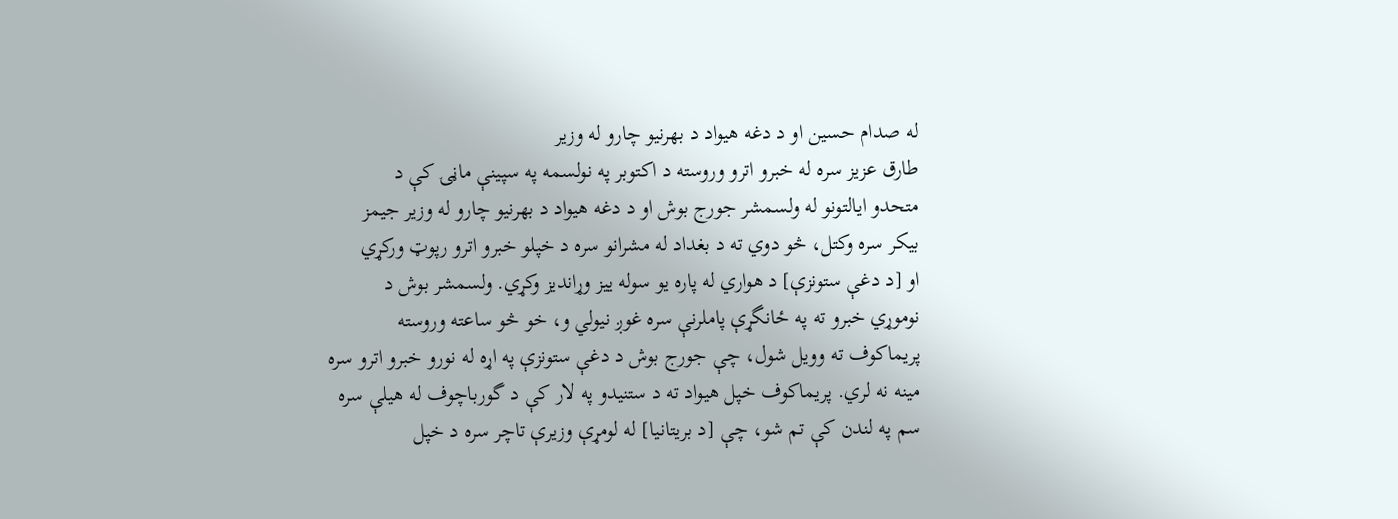له صدام حسين او د دغه هيواد د بهرنيو چارو له وزير
طارق عزيز سره له خبرو اترو وروسته د اکتوبر په نولسمه په سپينې ماڼۍ کې د
متحدو ايالتونو له ولسمشر جورج بوش او د دغه هيواد د بهرنيو چارو له وزير جيمز
بيکر سره وکتل، څو دوي ته د بغداد له مشرانو سره د خپلو خبرو اترو رپوټ ورکړي
او [د دغې ستونزې] د هواري له پاره يو سوله ييز وړانديز وکړي. ولسمشر بوش د
نوموړي خبرو ته په ځانگړې پاملرنې سره غوږ نيولي و، خو څو ساعته وروسته
پريماکوف ته وويل شول، چې جورج بوش د دغې ستونزې په اړه له نورو خبرو اترو سره
مينه نه لري. پريماکوف خپل هيواد ته د ستنيدو په لار کې د گورباچوف له هيلې سره
سم په لندن کې تم شو، چې [د بريتانيا] له لومړې وزيرې تاچر سره د خپل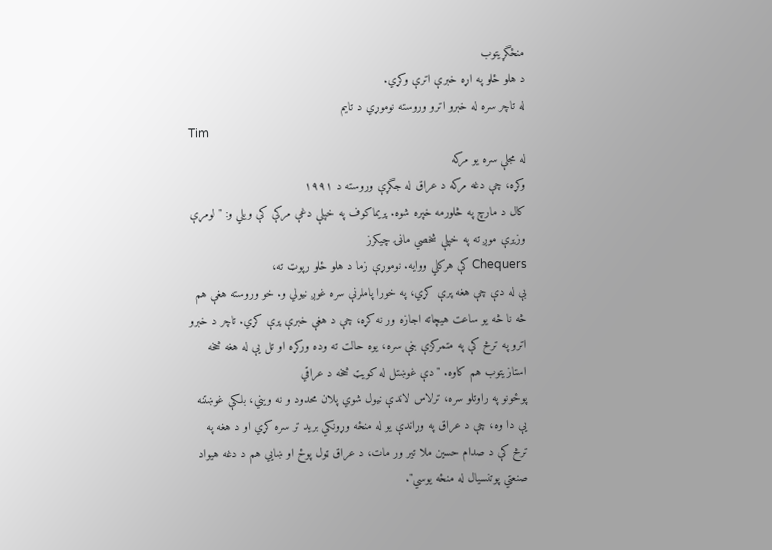منځگړيتوب
د هلو ځلو په اړه خبرې اترې وکړي.
له تاچر سره له خبرو اترو وروسته نوموړي د تايم
Tim
له مجلې سره يو مرکه
وکړه، چې دغه مرکه د عراق له جگړې وروسته د ۱۹۹۱
کال د مارچ په څلورمه خپره شوه. پريماکوف په خپلې دغې مرکې کې ويلي و: " لومړې
وزيرې موږ ته په خپلې شخصي ماڼۍ چيکرز
Chequers کې هرکلي ووايه. نوموړې زما د هلو ځلو رپوټ ته،
بې له دې چې هغه پرې کړي، په خورا پاملرنې سره غوږ نيولي و. خو وروسته هغې هم
څه نا څه يو ساعت هيچاته اجازه ور نه کړه، چې د هغې خبرې پرې کړي. تاچر د خبرو
اترو په ترڅ کې په متمرکزې بڼې سره، يوه حالت ته وده ورکړه او تل يې له هغه څخه
استازيتوب هم کاوه. "دې غوښتل له کويټ څخه د عراقي
پوځونو په راوتلو سره، ترلاس لاندې نيول شوي پلان محدود و نه ويني، بلکې غوښتنه
يې دا وه، چې د عراق په وړاندې يو له منځه وړونکي بريد تر سره کړي او د هغه په
ترڅ کې د صدام حسين ملا تير ور مات، د عراق ټول پوځ او ښايي هم د دغه هيواد
صنعتي پوتنسيال له منځه يوسي".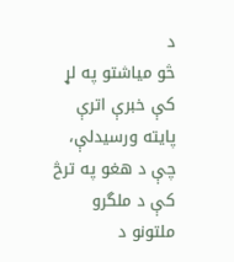د
څو مياشتو په لړ کې خبرې اترې پايته ورسيدلې، چې د هغو په ترڅ کې د ملگرو
ملتونو د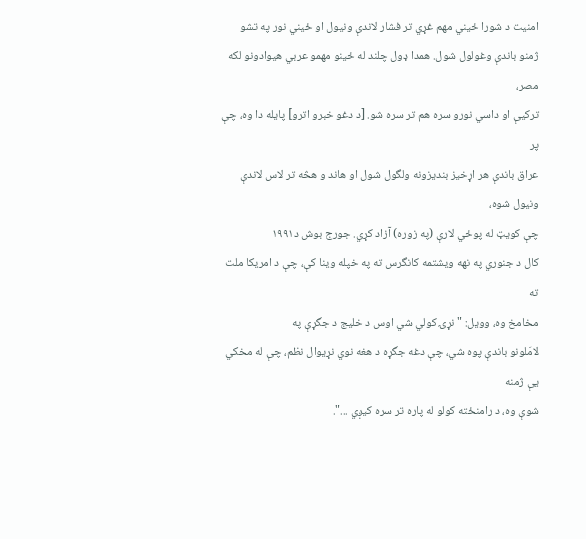امنيت د شورا ځيني مهم غړي تر فشار لاندې ونيول او ځيني نور په تشو
ژمنو باندې وغولول شول. همدا ډول چلند له ځينو مهمو عربي هيوادونو لکه مصر،
ترکيې او داسي نورو سره هم تر سره شو. [د دغو خبرو اترو] پايله دا وه، چې پر
عراق باندې هر اړخيز بنديزونه ولگول شول او هاند و هڅه تر لاس لاندې ونيول شوه،
چې کويټ له پوځي لارې (په زوره) آزاد کړي. جورج بوش د۱۹۹۱
کال د جنوري په نهه ويشتمه کانگرس ته په خپله وينا کې، چې د امريکا ملت ته
مخامخ وه، وويل: " نړۍ کولي شي اوس د خليج د جگړې په
لامَلونو باندې پوه شي، چې دغه جگړه د هغه نوي نړيوال نظم، چې له مخکي يې ژمنه
شوې وه، د رامنځته کولو له پاره تر سره کيږي ...".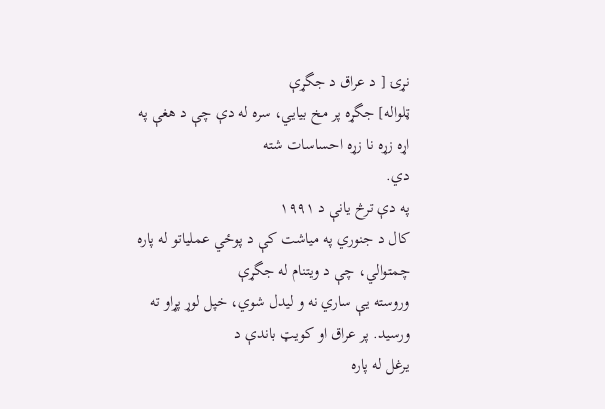نړۍ [ د عراق د جگړې
ټلواله] جگړه پر مخ بيايي، سره له دې چې د هغې په اړه زړه نا زړه احساسات شته
دي.
په دې ترڅ يانې د ۱۹۹۱
کال د جنوري په مياشت کې د پوځي عملياتو له پاره چمتوالي، چې د ويتنام له جگړې
وروسته يې ساري نه و ليدل شوي، خپل لوړ پړاو ته ورسيد. پر عراق او کويټ باندې د
يرغل له پاره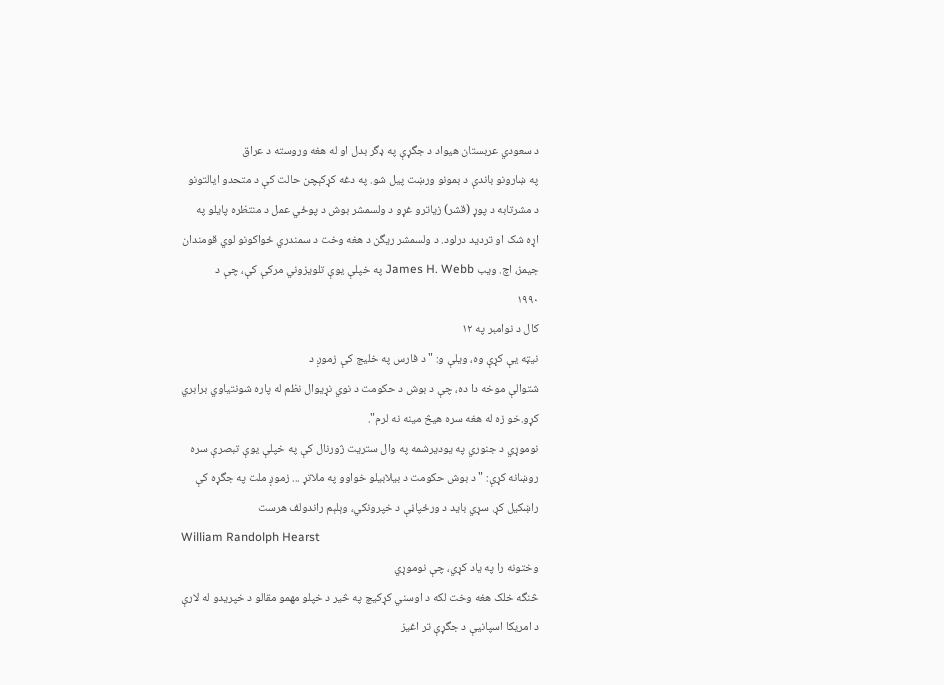د سعودي عربستان هيواد د جگړې په ډگر بدل او له هغه وروسته د عراق
په ښارونو باندې د بمونو ورښت پيل شو. په دغه کړکېچن حالت کې د متحدو ايالتونو
د مشرتابه د پوړ (قشر) زياترو غړو د ولسمشر بوش د پوځي عمل د منتظره پايلو په
اړه شک او ترديد درلود. د ولسمشر ريگن د هغه وخت د سمندري ځواکونو لوي قومندان
جيمز، اچ. ويب James H. Webb په خپلې يوې تلويزوني مرکې کې، چې د
۱۹۹۰
کال د نوامبر په ۱۲
نيټه يې کړې وه، ويلې و: " د فارس په خليج کې زموږ د
شتوالې موخه دا ده، چې د بوش د حکومت د نوي نړيوال نظم له پاره شونتياوي برابري
کړو.خو زه له هغه سره هيڅ مينه نه لرم".
نوموړي د جنوري په يوديرشمه په وال ستريت ژورنال کې په خپلې يوې تبصرې سره
روښانه کړې: " د بوش حکومت د بيلابيلو خواوو په ملاتړ ... زموږ ملت په جگړه کې
راښکيل کړ. سړي بايد د ورځپاڼې د خپرونکي، وېلېم راندولف هرست
William Randolph Hearst
وختونه را په ياد کړي، چې نوموړي
څنگه خلک هغه وخت لکه د اوسني کړکيچ په څير د خپلو مهمو مقالو د خپريدو له لارې
د امريکا اسپانيې د جگړې تر اغيز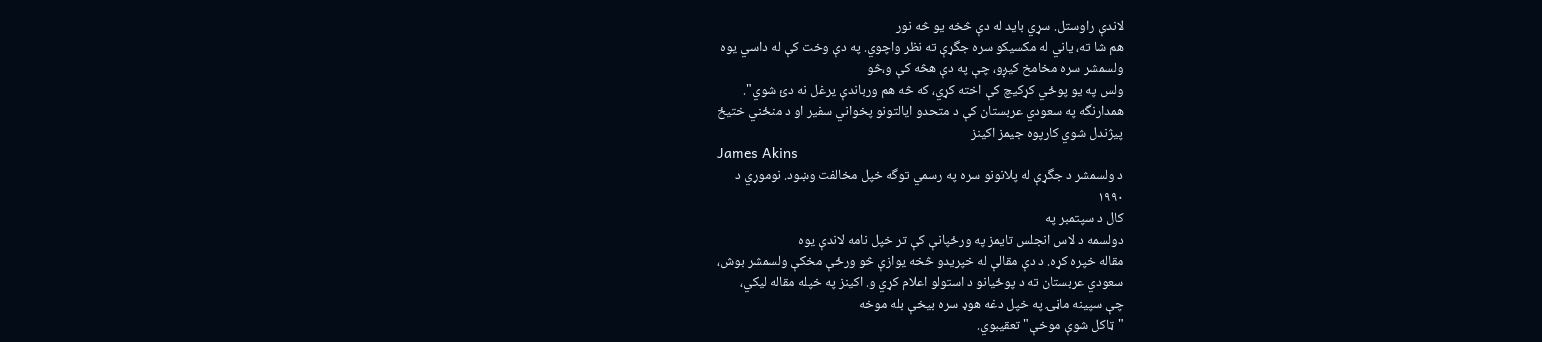لاندې راوستل. سړي بايد له دې څخه يو څه نور
هم شا ته، ياني له مکسيکو سره جگړې ته نظر واچوي. په دې وخت کې له داسي يوه
ولسمشر سره مخامخ کيږو، چې په دې هڅه کې و،څو
ولس په يو پوځي کړکيچ کې اخته کړي، که څه هم ورباندې يرغل نه دئ شوي".
همدارنگه په سعودي عربستان کې د متحدو ايالتونو پخواني سفير او د منځني ختيځ
پيژندل شوي کارپوه جيمز اکينز
James Akins
د ولسمشر د جگړې له پلانونو سره په رسمي توگه خپل مخالفت وښود. نوموړي د
۱۹۹۰
کال د سپتمبر په
دولسمه د لاس انجلس تايمز په ورځپانې کې تر خپل نامه لاندې يوه
مقاله خپره کړه. د دې مقالې له خپريدو څخه يوازې څو ورځې مخکې ولسمشر بوش،
سعودي عربستان ته د پوځيانو د استولو اعلام کړي و. اکينز په خپله مقاله ليکي،
چې سپينه ماڼۍ په خپل دغه هوډ سره بيخې بله موخه
"ټاکل شوې موخې" تعقيبوي.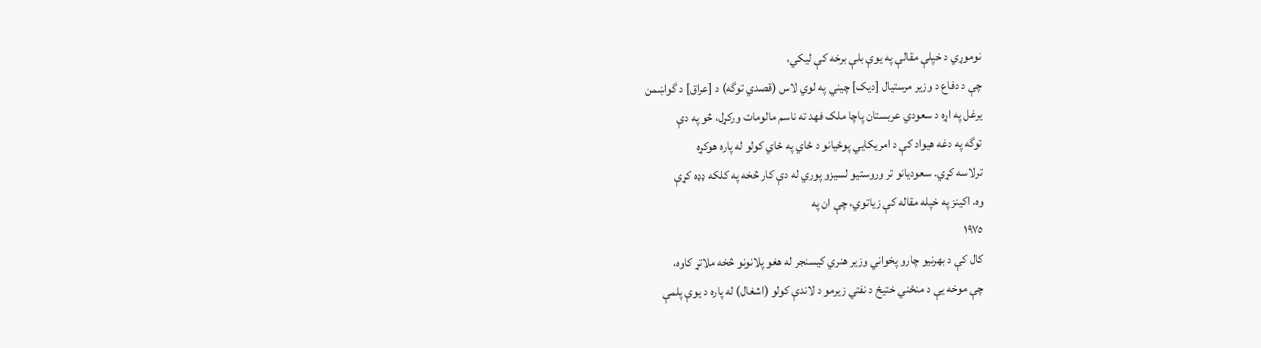نوموړي د خپلې مقالې په يوې بلې برخه کې ليکي،
چې د دفاع د وزير مرستيال [ديک] چيني په لوي لاس (قصدي توگه) د [عراق] د گواښمن
يرغل په اړه د سعودي عربستان پاچا ملک فهد ته ناسم مالومات ورکړل، څو په دې
توگه په دغه هيواد کې د امريکايي پوځيانو د ځاي په ځاي کولو له پاره هوکړه
ترلاسه کړي. سعوديانو تر وروستيو لسيزو پوري له دې کار څخه په کلکه ډډه کړې
وه. اکينز په خپله مقاله کې زياتوي، چې ان په
١٩٧٥
کال کې د بهرنيو چارو پخواني وزير هنري کيسنجر له هغو پلانونو څخه ملاتړ کاوه،
چې موخه يې د منځني ختيځ د نفتي زيرمو د لاندې کولو (اشغال) له پاره د يوې پلمې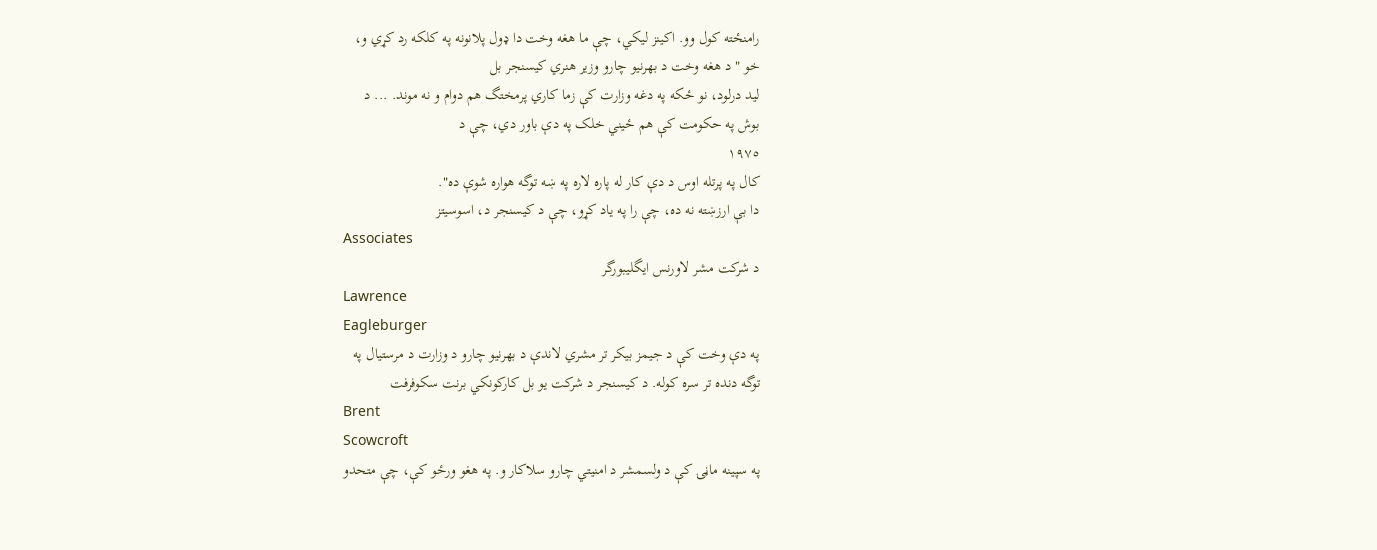رامنځته کول وو. اکينز ليکي، چې ما هغه وخت دا ډول پلانونه په کلکه رد کړي و،
خو " د هغه وخت د بهرنيو چارو وزير هنري کيسنجر بل
ليد درلود، نو ځکه په دغه وزارت کې زما کاري پرمختگ هم دوام و نه موند. ... د
بوش په حکومت کې هم ځيني خلک په دې باور دي، چې د
١٩٧٥
کال په پرتله اوس د دې کار له پاره لاره په ښه توگه هواره شوې ده".
دا بې ارزښته نه ده، چې را په ياد کړو، چې د کيسنجر د، اسوسيتز
Associates
د شرکت مشر لاورنس ايگليبورگر
Lawrence
Eagleburger
په دې وخت کې د جيمز بيکر تر مشري لاندې د بهرنيو چارو د وزارت د مرستيال په
توگه دنده تر سره کوله. د کيسنجر د شرکت يو بل کارکونکي برنت سکوفرفت
Brent
Scowcroft
په سپينه ماڼۍ کې د ولسمشر د امنيتي چارو سلاکار و. په هغو ورځو کې، چې متحدو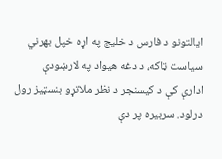ايالتونو د فارس د خليج په اړه خپل بهرني سياست ټاکه، د دغه هيواد په لارښودې
ادارې کې د کيسنجر د نظر ملاتړو بنسټيز رول درلود. سربيره پر دې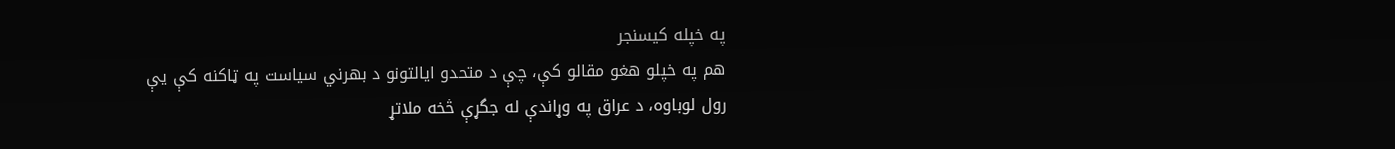په خپله کيسنجر
هم په خپلو هغو مقالو کې، چې د متحدو ايالتونو د بهرني سياست په ټاکنه کې يې
رول لوباوه، د عراق په وړاندې له جگړې څخه ملاتړ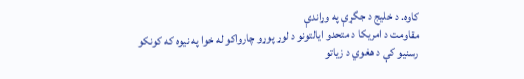کاوه. د خليج د جگړې په وړاندې
مقاومت د امريکا د متحدو ايالتونو د لوړ پوړو چارواکو له خوا په نيوه که کونکو
رسنيو کې د هغوي د زياتو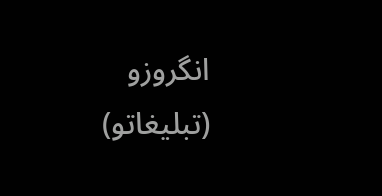انگروزو
(تبليغاتو)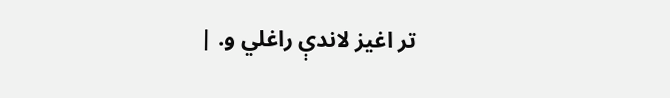تر اغيز لاندې راغلي و. |